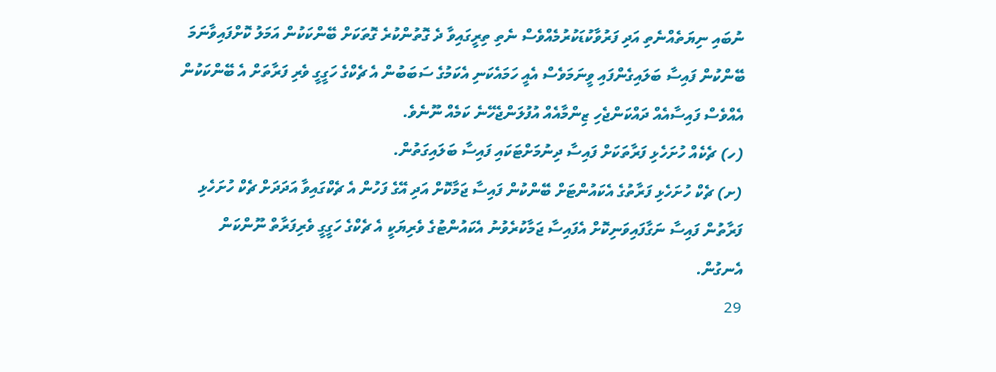ނުބައި ނިޔަތެއްނެތި އަދި ފަރުވާކުޑަކުރުމެއްވެސް ނެތި ތިރީގައިވާ ދެ ގޮތުންކުރެ ގޮތަކަށް ބޭންކަކުން އަމަލު ކޮށްފައިވާނަމަ ބޭންކުން ފައިސާ ބަލައިގެންފައި ވީނަމަވެސް އެއީ ހަމައެކަނި އެކަމުގެ ސަބަބުން އެ ޗެކްގެ ހަގީގީ ވެރި ފަރާތަށް އެ ބޭންކަކުން އެއްވެސް ފައިސާއެއް ދައްކަންޖެހި ޒިންމާއެއް އުފުލަންޖެހޭނެ ކަމެއް ނޫނެވެ.
(ހ) ޗެކެއް ހުށަހެޅި ފަރާތަކަށް ފައިސާ ދިނުމަށްޓަކައި ފައިސާ ބަލައިގަތުން.
(ށ) ޗެކް ހުށަހެޅި ފަރާތުގެ އެކައުންޓަށް ބޭންކުން ފައިސާ ޖަމާކޮށް އަދި އޭގެ ފަހުން އެ ޗެކްގައިވާ އަދަދަށް ޗެކް ހުށަހެޅި ފަރާތުން ފައިސާ ނަގާފައިވަނިކޮށް އެފައިސާ ޖަމާކުރެވުނު އެކައުންޓުގެ ވެރިޔަކީ އެ ޗެކްގެ ހަގީގީ ވެރިފަރާތް ނޫންކަން އެނގުން.
29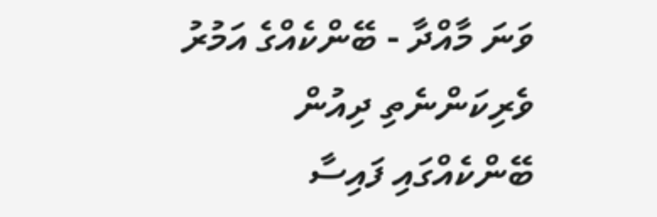ވަނަ މާއްދާ - ބޭންކެއްގެ އަމުރު ވެރިކަންނެތި ދިއުން
ބޭންކެއްގައި ފައިސާ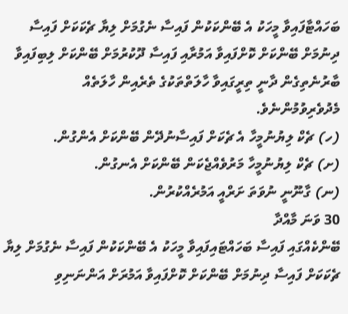ބަހައްޓާފައިވާ މީހަކު އެ ބޭންކަކުން ފައިސާ ނެގުމަށް ލިޔާ ޗެކަކަށް ފައިސާ ދިނުމަށް ބޭންކަށް ކޮށްފައިވާ އަމުރާއި ފައިސާ ދޫކުރުމަށް ބޭންކަށް ލިބިފައިވާ ބާރުނެތިގެން ދާނީ ތިރީގައިވާ ހާލަތްތަކުގެ ތެރެއިން ހާލަތެއް މެދުވެރިވުމުންނެވެ.
(ހ) ޗެކް ލިޔުނުމީހާ އެ ޗެކަށް ފައިސާނުދޭން ބޭންކަށް އެންގުން.
(ށ) ޗެކް ލިޔުނުމީހާ މަރުވެއްޖެކަން ބޭންކަށް އެނގުން.
(ނ) ގާނޫނީ ނުވަތަ ށަރްއީ އަމުރެއްކުރުން.
30 ވަނަ މާއްދާ
ބޭންކެއްގައި ފައިސާ ބަހައްޓައިފައިވާ މީހަކު އެ ބޭންކަކުން ފައިސާ ނެގުމަށް ލިޔާ ޗެކަކަށް ފައިސާ ދިނުމަށް ބޭންކަށް ކޮށްފައިވާ އަމުރަށް އަންނަނިވި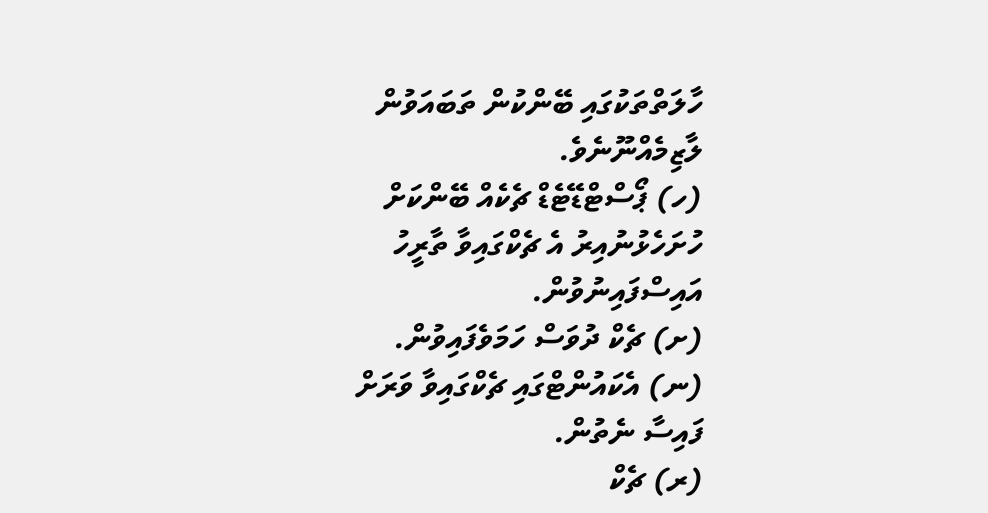ހާލަތްތަކުގައި ބޭންކުން ތަބައަވުން ލާޒިމެއްނޫނެވެ.
(ހ) ޕޯސްޓްޑޭޓެޑް ޗެކެއް ބޭންކަށް ހުށަހެޅުނުއިރު އެ ޗެކްގައިވާ ތާރީހު އައިސްފައިނުވުން.
(ށ) ޗެކް ދުވަސް ހަމަވެފައިވުން.
(ނ) އެކައުންޓްގައި ޗެކްގައިވާ ވަރަށް ފައިސާ ނެތުން.
(ރ) ޗެކް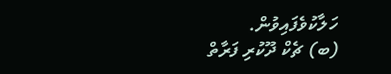ހަލާކުވެފައިވުން.
(ބ) ޗެކް ދޫކުރި ފަރާތް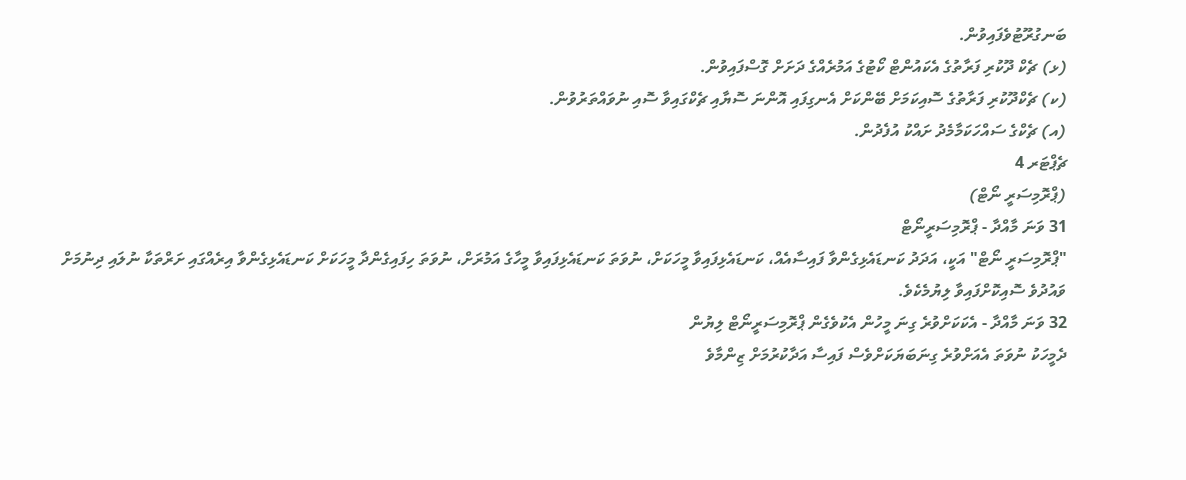ބަނގުރޫޓުވެފައިވުން.
(ޅ) ޗެކް ދޫކުރި ފަރާތުގެ އެކައުންޓް ކޯޓުގެ އަމުރެއްގެ ދަށަށް ގޮސްފައިވުން.
(ކ) ޗެކްދޫކުރި ފަރާތުގެ ސޮއިކަމަށް ބޭންކަށް އެނގިފައި އޮންނަ ސޮޔާއި ޗެކްގައިވާ ސޮއި ނުވައްތަރުވުން.
(އ) ޗެކްގެ ސައްހަކަމާމެދު ށައްކު އުފެދުން.
ޗެޕްޓަރ 4
(ޕްރޮމިސަރީ ނޯޓް)
31 ވަނަ މާއްދާ - ޕްރޮމިސަރީނޯޓް
"ޕްރޮމިސަރީ ނޯޓް" އަކީ، އަދަދު ކަނޑައެޅިގެންވާ ފައިސާއެއް، ކަނޑައެޅިފައިވާ މީހަކަށް، ނުވަތަ ކަނޑައެޅިފައިވާ މީހާގެ އަމުރަށް، ނުވަތަ ހިފައިގެންދާ މީހަކަށް ކަނޑައެޅިގެންވާ އިރެއްގައި ށަރްތަކާ ނުލައި ދިނުމަށް ވައުދުވެ ސޮއިކޮށްފައިވާ ލިޔުމެކެވެ.
32 ވަނަ މާއްދާ - އެކަކަށްވުރެ ގިނަ މީހުން އެކުވެގެން ޕްރޮމިސަރީނޯޓް ލިޔުން
ދެމީހަކު ނުވަތަ އެއަށްވުރެ ގިނަބަޔަކަށްވެސް ފައިސާ އަދާކުރުމަށް ޒިންމާވެ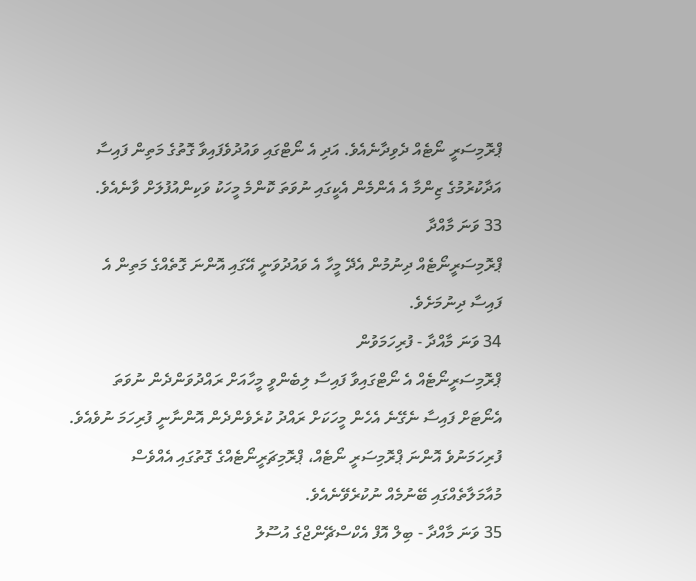ޕްރޮމިސަރީ ނޯޓެއް ދެވިދާނެއެވެ. އަދި އެ ނޯޓްގައި ވައުދުވެފައިވާ ގޮތުގެ މަތިން ފައިސާ އަދާކުރުމުގެ ޒިންމާ އެ އެންމެން އެކީގައި ނުވަތަ ކޮންމެ މީހަކު ވަކިންއުފުލަށް ވާނެއެވެ.
33 ވަނަ މާއްދާ
ޕްރޮމިސަރީނޯޓެއް ދިނުމުން އެދޭ މީހާ އެ ވައުދުވަނީ އޭގައި އޮންނަ ގޮތެއްގެ މަތިން އެ ފައިސާ ދިނުމަށެވެ.
34 ވަނަ މާއްދާ - ފުރިހަމަވުން
ޕްރޮމިސަރީނޯޓެއް އެ ނޯޓްގައިވާ ފައިސާ ލިބެންވީ މީހާއަށް ރައްދުވަންދެން ނުވަތަ އެނޯޓަށް ފައިސާ ނެގޭނެ އެހެން މީހަކަށް ރައްދު ކުރެވެންދެން އޮންނާނީ ފުރިހަމަ ނުވެއެވެ. ފުރިހަމަނުވެ އޮންނަ ޕްރޮމިސަރީ ނޯޓެއް، ޕްރޮމިޗަރީނޯޓެއްގެ ގޮތުގައި އެއްވެސް މުއާމަލާތެއްގައި ބޭނުމެއް ނުކުރެވޭނެއެވެ.
35 ވަނަ މާއްދާ - ބިލް އޮފް އެކްސްޗޭންޖްގެ އުސޫލު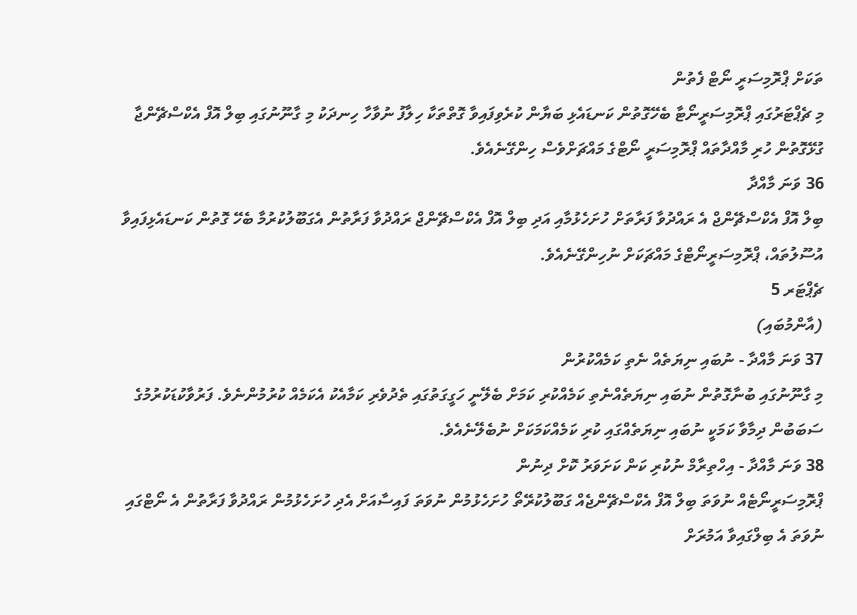ތަކަށް ޕްރޮމިސަރީ ނޯޓް ފެތުން
މި ޗެޕްޓަރުގައި ޕްރޮމިސަރީނޯޓާ ބެހޭގޮތުން ކަނޑައެޅި ބަޔާން ކުރެވިފައިވާ ގޮތްތަކާ ހިލާފު ނުވާހާ ހިނދަކު މި ގާނޫނުގައި ބިލް އޮފް އެކްސްޗޭންޖާ ގުޅޭގޮތުން ހުރި މާއްދާތައް ޕްރޮމިސަރީ ނޯޓްގެ މައްޗަށްވެސް ހިންގޭނެއެވެ.
36 ވަނަ މާއްދާ
ބިލް އޮފް އެކްސްޗޭންޖް އެ ރައްދުވާ ފަރާތަށް ހުށަހެޅުމާއި އަދި ބިލް އޮފް އެކްސްޗޭންޖް ރައްދުވާ ފަރާތުން އެގަބޫލުކުރުމާ ބެހޭ ގޮތުން ކަނޑައެޅިފައިވާ އުސޫލުތައް، ޕްރޮމިސަރީނޯޓްގެ މައްޗަކަށް ނުހިންގޭނެއެވެ.
ޗެޕްޓަރ 5
(އާންމުބައި)
37 ވަނަ މާއްދާ - ނުބައި ނިޔަތެއް ނެތި ކަމެއްކުރުން
މި ގާނޫނުގައި ބުނާގޮތުން ނުބައި ނިޔަތެއްނެތި ކަމެއްކުރި ކަމަށް ބެލޭނީ ހަގީގަތުގައި ތެދުވެރި ކަމާއެކު އެކަމެއް ކުރުމުންނެވެ. ފަރުވާކުޑަކުރުމުގެ ސަބަބުން ދިމާވާ ކަމަކީ ނުބައި ނިޔަތެއްގައި ކުރި ކަމެއްކަމަކަށް ނުބެލޭނެއެވެ.
38 ވަނަ މާއްދާ - އިހްތިރާމް ނުކުރި ކަން ކަށަވަރު ކޮށް ދިނުން
ޕްރޮމިސަރީނޯޓެއް ނުވަތަ ބިލް އޮފް އެކްސްޗޭންޖެއް ގަބޫލުކުރޭތޯ ހުށަހެޅުމުން ނުވަތަ ފައިސާއަށް އެދި ހުށަހެޅުމުން ރައްދުވާ ފަރާތުން އެ ނޯޓްގައި ނުވަތަ އެ ބިލްގައިވާ އަމުރަށް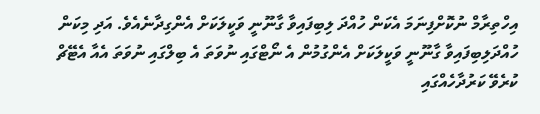އިހްތިރާމް ނުކޮށްފިނަމަ އެކަން ހުއްދަ ލިބިފައިވާ ގާނޫނީ ވަކީލަކަށް އެންގިދާނެއެވެ. އަދި މިކަން ހުއްދަލިބިފައިވާ ގާނޫނީ ވަކީލަކަށް އެންގުމުން އެ ނޯޓްގައި ނުވަތަ އެ ބިލްގައި ނުވަތަ އެއާ އެޓޭޗް ކުރެވޭ ކަރުދާހެއްގައި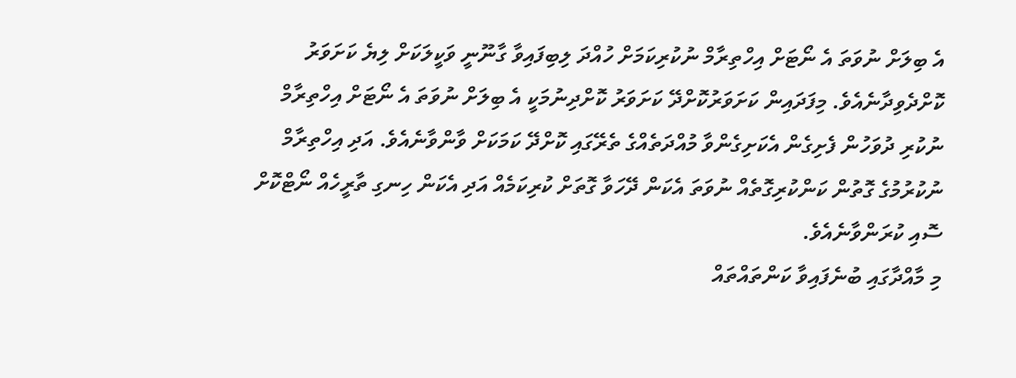އެ ބިލަށް ނުވަތަ އެ ނޯޓަށް އިހްތިރާމް ނުކުރިކަމަށް ހުއްދަ ލިބިފައިވާ ގާނޫނީ ވަކީލަކަށް ލިޔެ ކަށަވަރު ކޮށްދެވިދާނެއެވެ. މިފަދައިން ކަށަވަރުކޮށްދޭ ކަށަވަރު ކޮށްދިނުމަކީ އެ ބިލަށް ނުވަތަ އެ ނޯޓަށް އިހްތިރާމް ނުކުރި ދުވަހުން ފެށިގެން އެކަށިގެންވާ މުއްދަތެއްގެ ތެރޭގައި ކޮށްދޭ ކަމަކަށް ވާންވާނެއެވެ. އަދި އިހްތިރާމް ނުކުރުމުގެ ގޮތުން ކަންކުރިގޮތެއް ނުވަތަ އެކަން ދޭހަވާ ގޮތަށް ކުރިކަމެއް އަދި އެކަން ހިނގި ތާރީހެއް ނޯޓްކޮށް ސޮއި ކުރަންވާނެއެވެ.
މި މާއްދާގައި ބުނެފައިވާ ކަންތައްތައް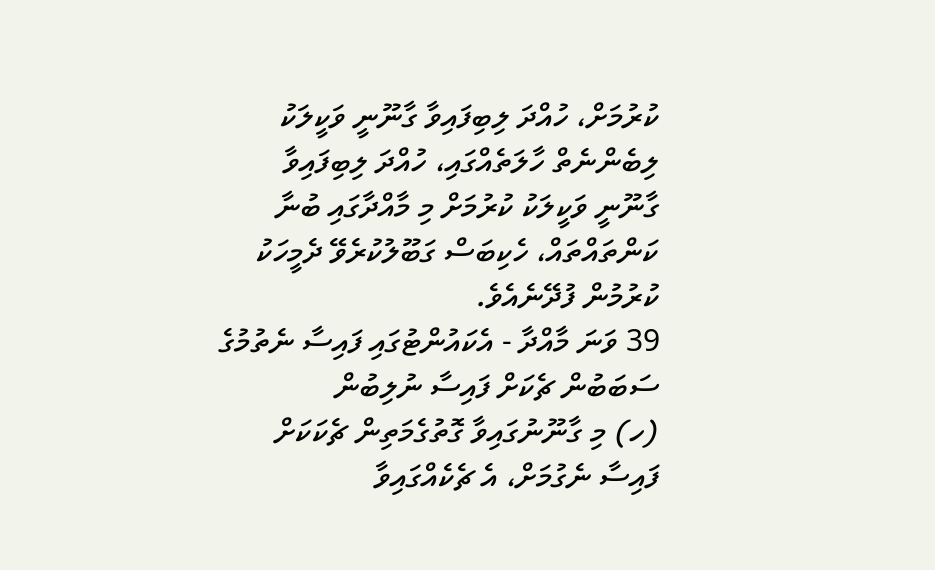ކުރުމަށް، ހުއްދަ ލިބިފައިވާ ގާނޫނީ ވަކީލަކު ލިބެންނެތް ހާލަތެއްގައި، ހުއްދަ ލިބިފައިވާ ގާނޫނީ ވަކީލަކު ކުރުމަށް މި މާއްދާގައި ބުނާ ކަންތައްތައް، ހެކިބަސް ގަބޫލުކުރެވޭ ދެމީހަކު ކުރުމުން ފުދޭނެއެވެ.
39 ވަނަ މާއްދާ - އެކައުންޓުގައި ފައިސާ ނެތުމުގެ ސަބަބުން ޗެކަށް ފައިސާ ނުލިބުން
(ހ) މި ގާނޫނުގައިވާ ގޮތުގެމަތިން ޗެކަކަށް ފައިސާ ނެގުމަށް، އެ ޗެކެއްގައިވާ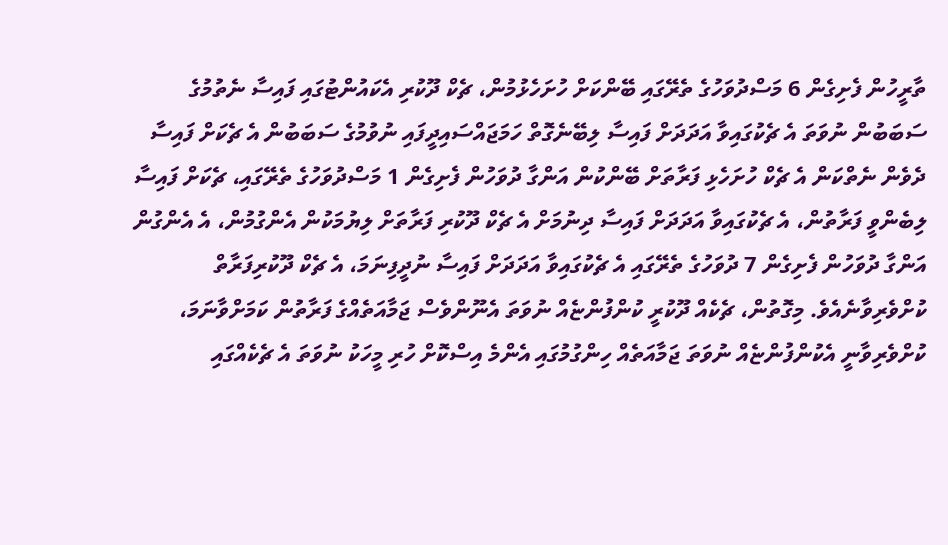ތާރީހުން ފެށިގެން 6 މަސްދުވަހުގެ ތެރޭގައި ބޭންކަށް ހުށަހެޅުމުން، ޗެކް ދޫކުރި އެކައުންޓުގައި ފައިސާ ނެތުމުގެ ސަބަބުން ނުވަތަ އެ ޗެކުގައިވާ އަދަދަށް ފައިސާ ލިބޭނެގޮތް ހަމަޖައްސައިދީފައި ނުވުމުގެ ސަބަބުން އެ ޗެކަށް ފައިސާ ދެވެން ނެތްކަން އެ ޗެކް ހުށަހެޅި ފަރާތަށް ބޭންކުން އަންގާ ދުވަހުން ފެށިގެން 1 މަސްދުވަހުގެ ތެރޭގައި، ޗެކަށް ފައިސާ ލިބެންވީ ފަރާތުން، އެ ޗެކުގައިވާ އަދަދަށް ފައިސާ ދިނުމަށް އެ ޗެކް ދޫކުރި ފަރާތަށް ލިޔުމަކުން އެންގުމުން، އެ އެންގުން އަންގާ ދުވަހުން ފެށިގެން 7 ދުވަހުގެ ތެރޭގައި އެ ޗެކުގައިވާ އަދަދަށް ފައިސާ ނުދީފިނަމަ، އެ ޗެކް ދޫކުރިފަރާތް ކުށްވެރިވާނެއެވެ. މިގޮތުން، ޗެކެއް ދޫކުރީ ކުންފުންޏެއް ނުވަތަ އެނޫންވެސް ޖަމާއަތެއްގެ ފަރާތުން ކަމަށްވާނަމަ، ކުށްވެރިވާނީ އެކުންފުންޏެއް ނުވަތަ ޖަމާއަތެއް ހިންގުމުގައި އެންމެ އިސްކޮށް ހުރި މީހަކު ނުވަތަ އެ ޗެކެއްގައި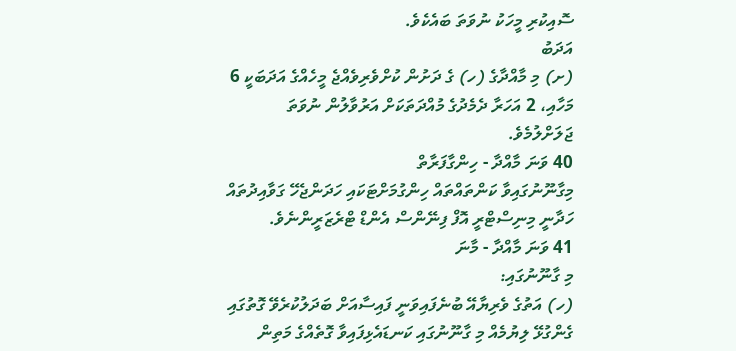ސޮއިކުރި މީހަކު ނުވަތަ ބައެކެވެ.
އަދަބު
(ށ) މި މާއްދާގެ (ހ) ގެ ދަށުން ކުށްވެރިވެއްޖެ މީހެއްގެ އަދަބަކީ 6 މަހާއި، 2 އަހަރާ ދެމެދުގެ މުއްދަތަކަށް އަރުވާލުން ނުވަތަ ޖަލަށްލުމެވެ.
40 ވަނަ މާއްދާ - ހިންގާފަރާތް
މިގާނޫނުގައިވާ ކަންތައްތައް ހިންގުމަށްޓަކައި ހަދަންޖެހޭ ގަވާއިދުތައް ހަދާނީ މިނިސްޓްރީ އޮފް ފިނޭންސް އެންޑް ޓްރެޒަރީންނެވެ.
41 ވަނަ މާއްދާ - މާނަ
މި ގާނޫނުގައި:
(ހ) އަތުގެ ވެރިޔާއޭ ބުނެފައިވަނީ ފައިސާއަށް ބަދަލުކުރެވޭ ގޮތުގައި ގެންގުޅޭ ލިޔުމެއް މި ގާނޫނުގައި ކަނޑައެޅިފައިވާ ގޮތެއްގެ މަތިން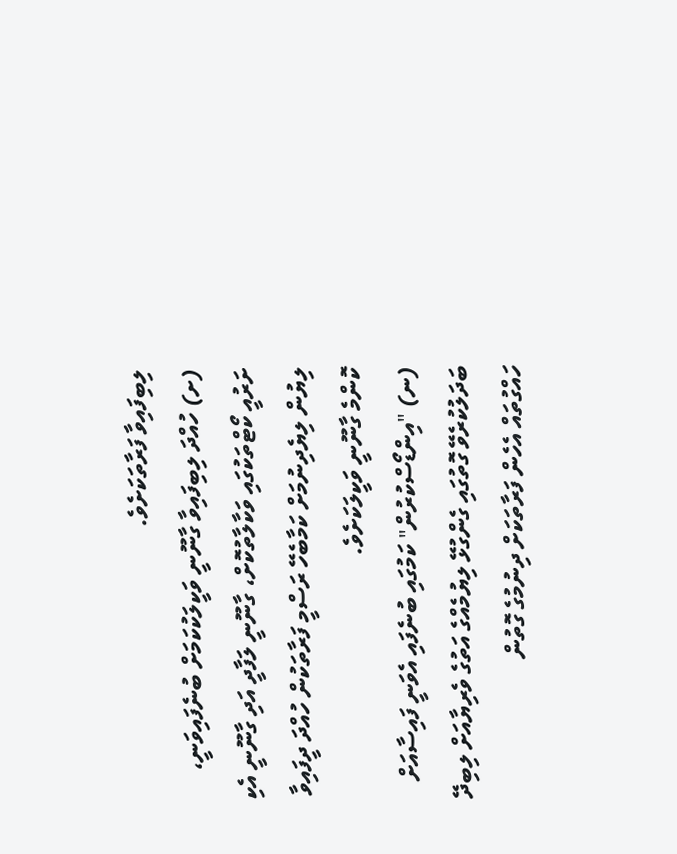ލިބިފައިވާ ފަރާތަކަށެވެ.
(ށ) ހުއްދަ ލިބިފައިވާ ގާނޫނީ ވަކީލަކުކަމަށް ބުނެފައިވަނީ، ށަރުއީ ކޯޓްތަކުގައި ވަކާލާތުކޮށް، ގާނޫނީ ލަފާދީ އަދި ގާނޫނީ އެކި ލިޔުން ލިޔެދިނުމަށް ކަމާބެހޭ ރަސްމީ ފަރާތަކުން ހުއްދަ ދީފައިވާ ކޮންމެ ގާނޫނީ ވަކީލަކަށެވެ.
(ނ) "އިންޑޯސްކުރުން" ކަމުގައި ބުނެފައި އެވަނީ ފައިސާއަށް ބަދަލުކުރެވޭ ގޮތުގައި ގެންގުޅޭ ލިޔުމެއްގެ އަތުގެ ވެރިޔާއަށް ލިބިދޭ ހައްގުތައް އެހެން ފަރާތަކަށް ދިނުމުގެ ގޮތުން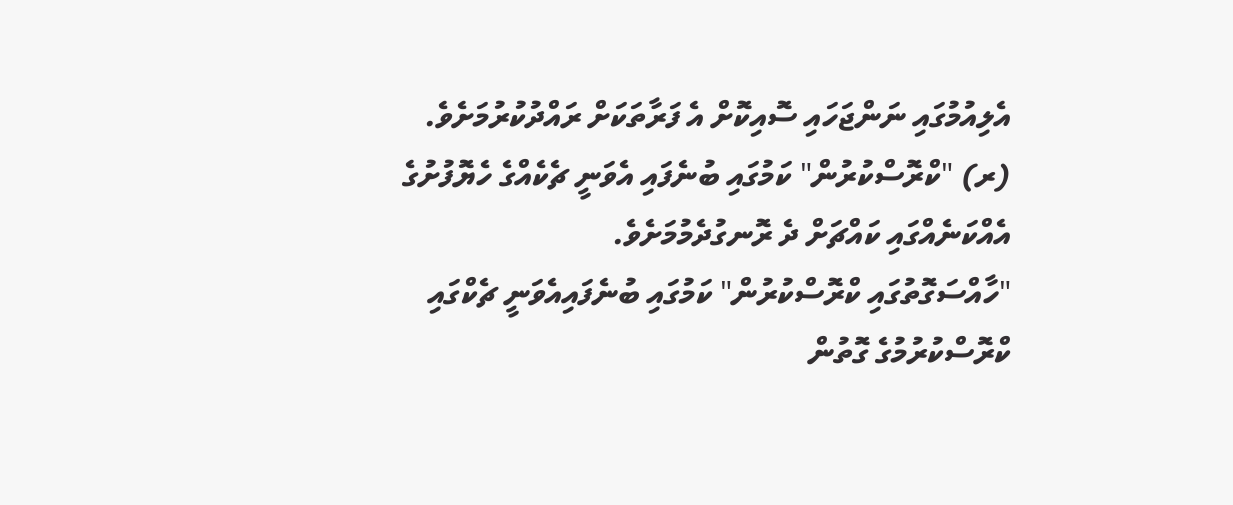އެލިއުމުގައި ނަންޖަހައި ސޮއިކޮށް އެ ފަރާތަކަށް ރައްދުކުރުމަށެވެ.
(ރ) "ކްރޮސްކުރުން" ކަމުގައި ބުނެފައި އެވަނީ ޗެކެއްގެ ހެޔޮފުށުގެ އެއްކަނެއްގައި ކައްޗަށް ދެ ރޮނގުދެމުމަށެވެ.
"ހާއްސަގޮތުގައި ކްރޮސްކުރުން" ކަމުގައި ބުނެފައިއެވަނީ ޗެކްގައި ކްރޮސްކުރުމުގެ ގޮތުން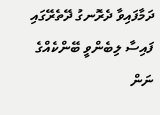ދަމާފައިވާ ދެރޮނގު ދޭތެރޭގައި ފައިސާ ލިބެންވީ ބޭންކެއްގެ ނަން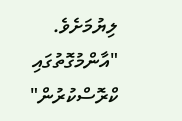ލިޔުމަށެވެ.
"އާންމުގޮތުގައި ކްރޮސްކުރުން"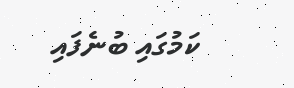ކަމުގައި ބުނެފައި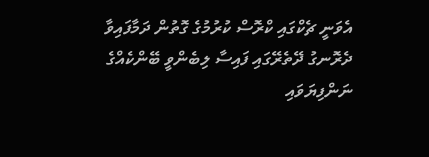އެވަނީ ޗެކްގައި ކްރޮސް ކުރުމުގެ ގޮތުން ދަމާފައިވާ ދެރޮނގު ދޭތެރޭގައި ފައިސާ ލިބެންވީ ބޭންކެއްގެ ނަންފިޔަވައި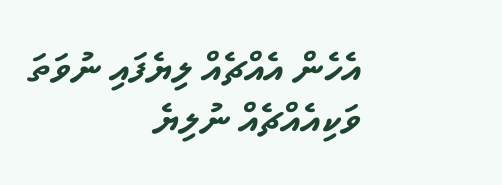އެހެން އެއްޗެއް ލިޔެފައި ނުވަތަ ވަކިއެއްޗެއް ނުލިޔެ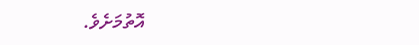އޮތުމަށެވެ.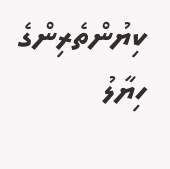ކިޔުންތެރިންގެ ހިޔާލު